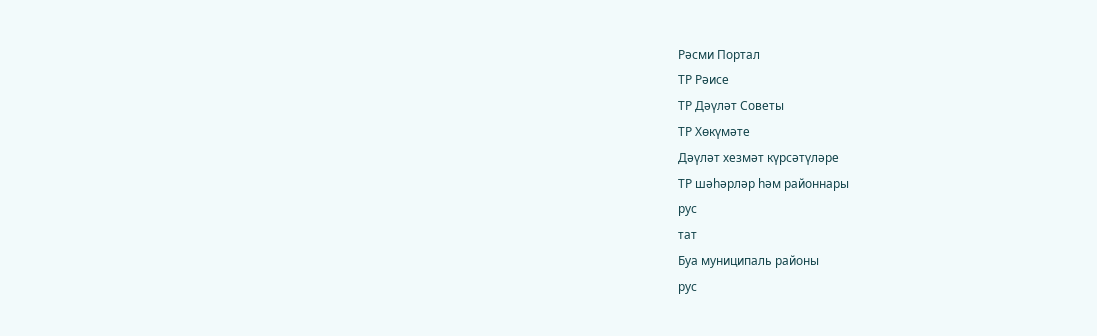Рәсми Портал
ТР Рәисе
ТР Дәүләт Советы
ТР Хөкүмәте
Дәүләт хезмәт күрсәтүләре
ТР шәһәрләр һәм районнары
рус
тат
Буа муниципаль районы
рус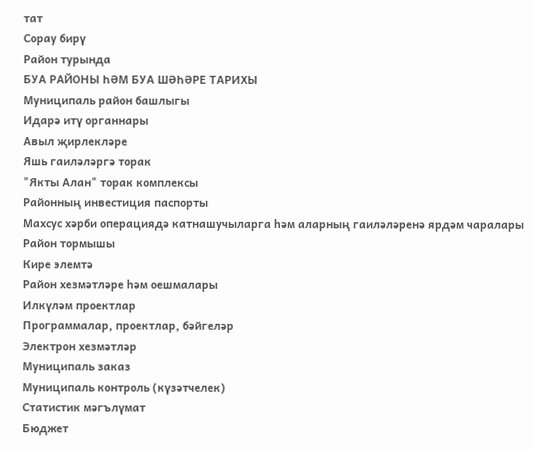тат
Сорау бирү
Район турында
БУА РАЙОНЫ ҺӘМ БУА ШӘҺӘРЕ ТАРИХЫ
Муниципаль район башлыгы
Идарә итү органнары
Авыл җирлекләре
Яшь гаиләләргә торак
"Якты Алан" торак комплексы
Районның инвестиция паспорты
Махсус хәрби операциядә катнашучыларга һәм аларның гаиләләренә ярдәм чаралары
Район тормышы
Кире элемтә
Район хезмәтләре һәм оешмалары
Илкүләм проектлар
Программалар, проектлар, бәйгеләр
Электрон хезмәтләр
Муниципаль заказ
Муниципаль контроль (күзәтчелек)
Статистик мәгълүмат
Бюджет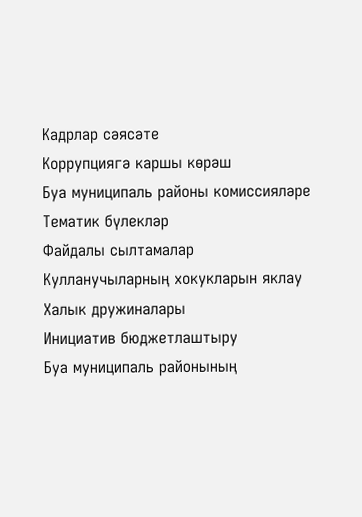Кадрлар сәясәте
Коррупциягә каршы көрәш
Буа муниципаль районы комиссияләре
Тематик бүлекләр
Файдалы сылтамалар
Кулланучыларның хокукларын яклау
Халык дружиналары
Инициатив бюджетлаштыру
Буа муниципаль районының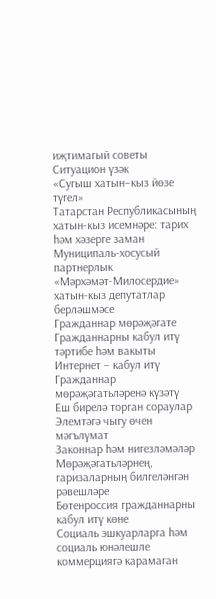иҗтимагый советы
Ситуацион үзәк
«Сугыш хатын–кыз йөзе түгел»
Татарстан Республикасының хатын-кыз исемнәре: тарих һәм хәзерге заман
Муниципаль-хосусый партнерлык
«Мәрхәмәт-Милосердие» хатын-кыз депутатлар берләшмәсе
Гражданнар мөрәҗәгате
Гражданнарны кабул итү тәртибе һәм вакыты
Интернет – кабул итү
Гражданнар мөрәҗәгатьләренә күзәтү
Еш бирелә торган сораулар
Элемтәгә чыгу өчен мәгълүмат
Законнар һәм нигезләмәләр
Мөрәҗәгатьләрнең, гаризаларның билгеләнгән рәвешләре
Бөтенроссия гражданнарны кабул итү көне
Социаль эшкуарларга һәм социаль юнәлешле коммерциягә карамаган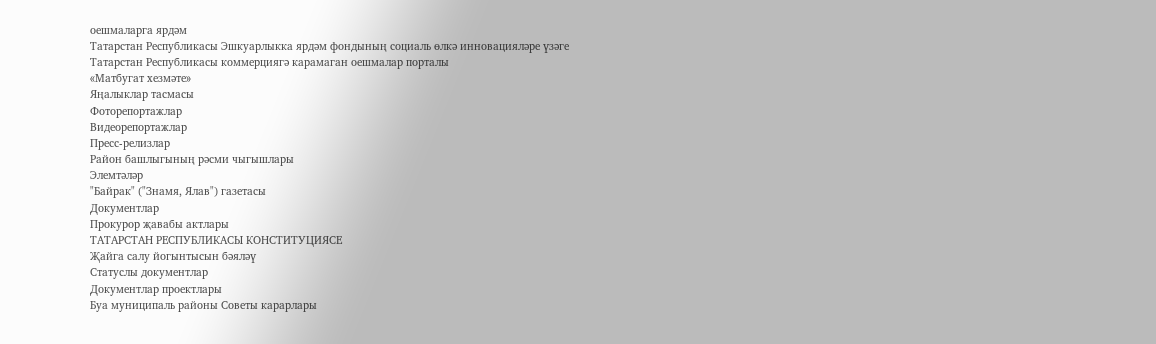оешмаларга ярдәм
Татарстан Республикасы Эшкуарлыкка ярдәм фондының социаль өлкә инновацияләре үзәге
Татарстан Республикасы коммерциягә карамаган оешмалар порталы
«Матбугат хезмәте»
Яңалыклар тасмасы
Фоторепортажлар
Видеорепортажлар
Пресс-релизлар
Район башлыгының рәсми чыгышлары
Элемтәләр
"Байрак" ("Знамя, Ялав") газетасы
Документлар
Прокурор җавабы актлары
ТАТАРСТАН РЕСПУБЛИКАСЫ КОНСТИТУЦИЯСЕ
Җайга салу йогынтысын бәяләү
Статуслы документлар
Документлар проектлары
Буа муниципаль районы Советы карарлары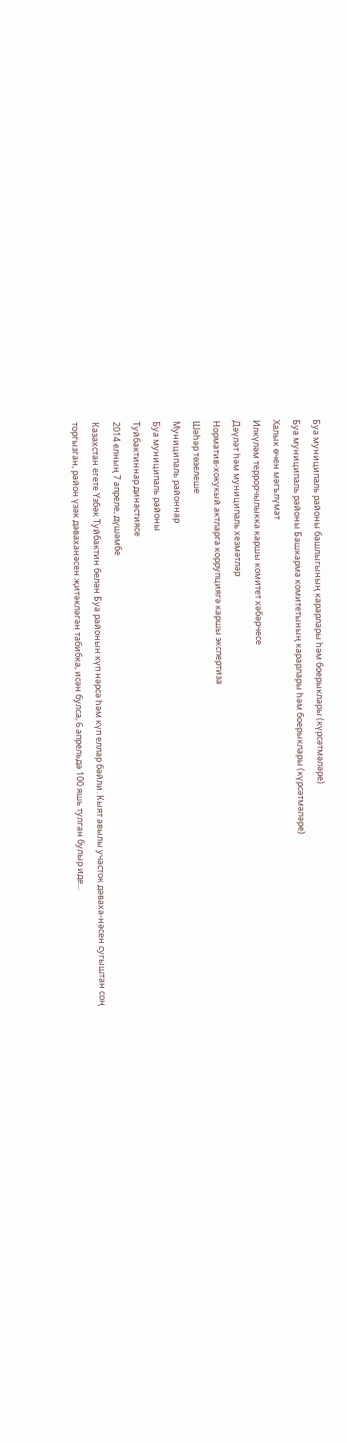Буа муниципаль районы башлыгының карарлары һәм боерыклары (күрсәтмәләре)
Буа муниципаль районы Башкарма комитетының карарлары һәм боерыклары (күрсәтмәләре)
Халык өчен мәгълүмат
Илкүләм террорчылыкка каршы комитет хәбәрчесе
Дәүләт һәм муниципаль хезмәтләр
Норматив-хокукый актларга коррупциягә каршы экспертиза
Шәһәр төзелеше
Муниципаль районнар
Буа муниципаль районы
Туйбактиннар династиясе
2014 елның 7 апреле, дүшәмбе
Казахстан егете Үзбәк Туйбактин белән Буа районын күп нәрсә һәм күп еллар бәйли. Кыят авылы участок дәваха-нәсен сугыштан соң торгызган, район үзәк дәваханәсен җитәкләгән табибка, исән булса, 6 апрельдә 100 яшь тулган булыр иде...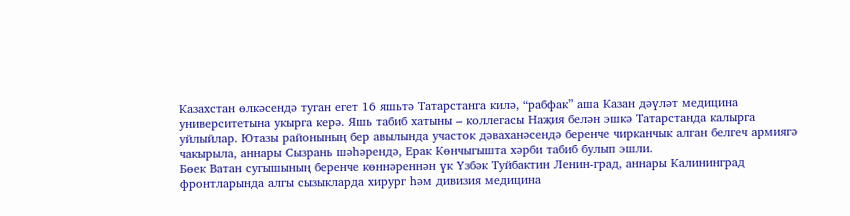Казахстан өлкәсендә туган егет 16 яшьтә Татарстанга килә, “рабфак” аша Казан дәүләт медицина университетына укырга керә. Яшь табиб хатыны – коллегасы Наҗия белән эшкә Татарстанда калырга уйлыйлар. Ютазы районының бер авылында участок дәваханәсендә беренче чирканчык алган белгеч армиягә чакырыла, аннары Сызрань шәһәрендә, Ерак Көнчыгышта хәрби табиб булып эшли.
Бөек Ватан сугышының беренче көннәреннән үк Үзбәк Туйбактин Ленин-град, аннары Калининград фронтларында алгы сызыкларда хирург һәм дивизия медицина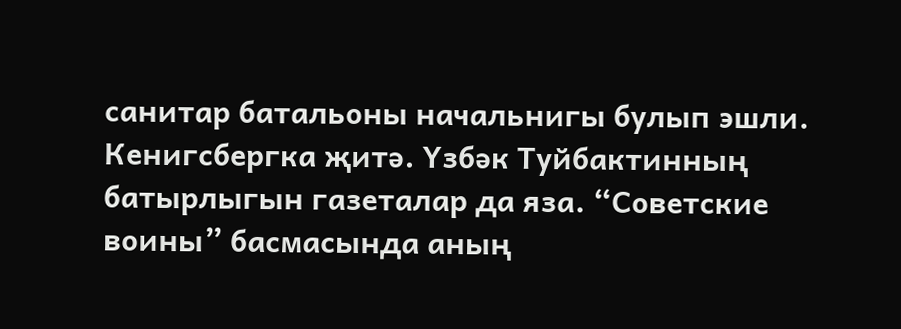санитар батальоны начальнигы булып эшли. Кенигсбергка җитә. Үзбәк Туйбактинның батырлыгын газеталар да яза. “Советские воины” басмасында аның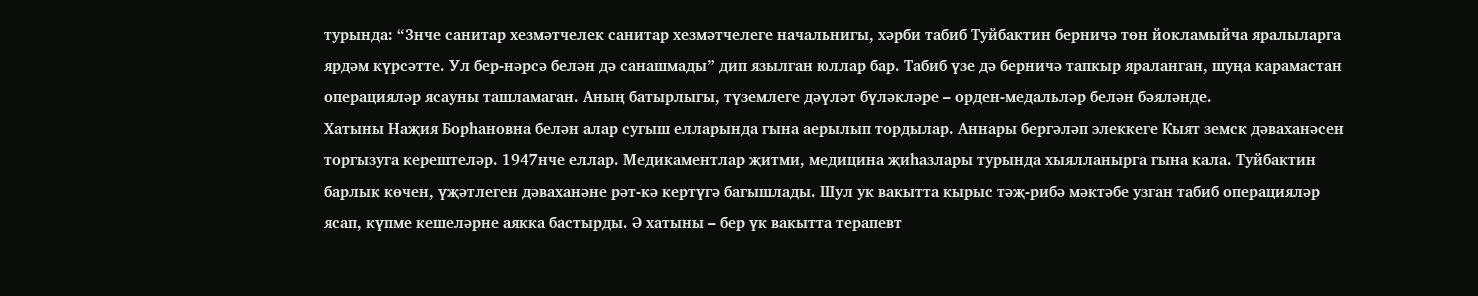турында: “3нче санитар хезмәтчелек санитар хезмәтчелеге начальнигы, хәрби табиб Туйбактин берничә төн йокламыйча яралыларга ярдәм күрсәтте. Ул бер-нәрсә белән дә санашмады” дип язылган юллар бар. Табиб үзе дә берничә тапкыр яраланган, шуңа карамастан операцияләр ясауны ташламаган. Аның батырлыгы, түземлеге дәүләт бүләкләре – орден-медальләр белән бәяләнде.
Хатыны Наҗия Борһановна белән алар сугыш елларында гына аерылып тордылар. Аннары бергәләп элеккеге Кыят земск дәваханәсен торгызуга керештеләр. 1947нче еллар. Медикаментлар җитми, медицина җиһазлары турында хыялланырга гына кала. Туйбактин барлык көчен, үҗәтлеген дәваханәне рәт-кә кертүгә багышлады. Шул ук вакытта кырыс тәҗ-рибә мәктәбе узган табиб операцияләр ясап, күпме кешеләрне аякка бастырды. Ә хатыны – бер үк вакытта терапевт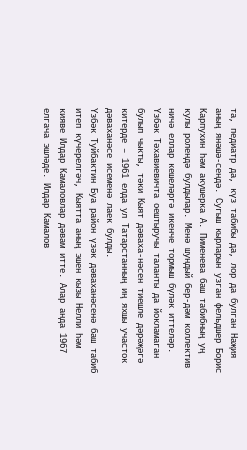та, педиатр да, күз табибы да, лор да булган Наҗия аның янәшә-сендә. Сугыш кырларын узган фельдшер Борис Карпухин һәм акушерка А. Пименева баш табибның уң кулы ролендә булдылар. Менә шундый бер-дәм коллектив ничә еллар кешеләргә икенче тормыш бүләк иттеләр. Үзбәк Тәхавиевичта оештыручы таланты да йокламаган булып чыкты, тәки Кыят дәваха-нәсен тиешле дәрәҗәгә китерде – 1961 елда ул Татарстанның иң яхшы участок дәваханәсе исеменә лаек булды.
Үзбәк Туйбактин Буа район үзәк дәваханәсенә баш табиб итеп күчерелгәч, Кыятта аның эшен кызы Нелли һәм кияве Илдар Камаловлар дәвам итте. Алар анда 1967 елгача эшләде. Илдар Камалов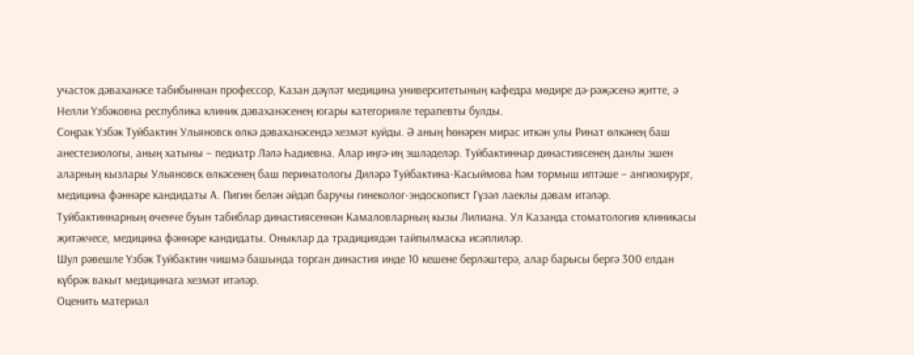участок дәваханәсе табибыннан профессор, Казан дәүләт медицина университетының кафедра мөдире дә-рәҗәсенә җитте, ә Нелли Үзбәковна республика клиник дәваханәсенең югары категорияле терапевты булды.
Соңрак Үзбәк Туйбактин Ульяновск өлкә дәваханәсендә хезмәт куйды. Ә аның һөнәрен мирас иткән улы Ринат өлкәнең баш анестезиологы, аның хатыны – педиатр Ләлә Һадиевна. Алар иңгә-иң эшләделәр. Туйбактиннар династиясенең данлы эшен аларның кызлары Ульяновск өлкәсенең баш перинатологы Диләрә Туйбактина-Касыймова һәм тормыш иптәше – ангиохирург, медицина фәннәре кандидаты А. Пигин белән әйдәп баручы гинеколог-эндоскопист Гүзәл лаеклы дәвам итәләр.
Туйбактиннарның өченче буын табиблар династиясеннән Камаловларның кызы Лилиана. Ул Казанда стоматология клиникасы җитәкчесе, медицина фәннәре кандидаты. Оныклар да традициядән тайпылмаска исәплиләр.
Шул рәвешле Үзбәк Туйбактин чишмә башында торган династия инде 10 кешене берләштерә, алар барысы бергә 300 елдан күбрәк вакыт медицинага хезмәт итәләр.
Оценить материал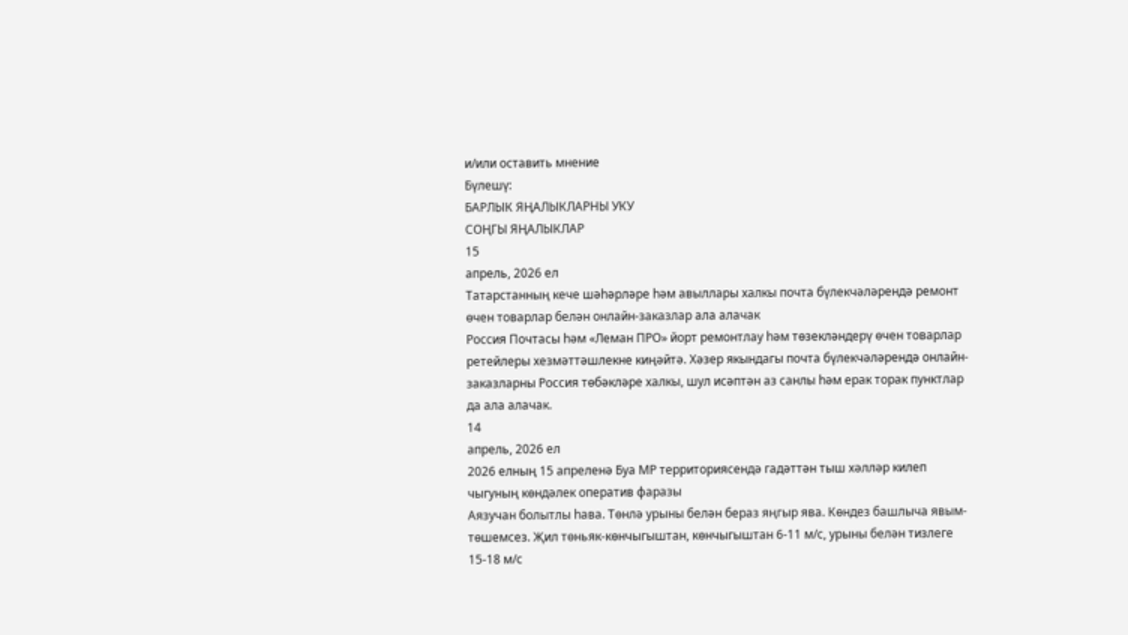и/или оставить мнение
Бүлешү:
БАРЛЫК ЯҢАЛЫКЛАРНЫ УКУ
СОҢГЫ ЯҢАЛЫКЛАР
15
апрель, 2026 ел
Татарстанның кече шәһәрләре һәм авыллары халкы почта бүлекчәләрендә ремонт өчен товарлар белән онлайн-заказлар ала алачак
Россия Почтасы һәм «Леман ПРО» йорт ремонтлау һәм төзекләндерү өчен товарлар ретейлеры хезмәттәшлекне киңәйтә. Хәзер якындагы почта бүлекчәләрендә онлайн-заказларны Россия төбәкләре халкы, шул исәптән аз санлы һәм ерак торак пунктлар да ала алачак.
14
апрель, 2026 ел
2026 елның 15 апреленә Буа МР территориясендә гадәттән тыш хәлләр килеп чыгуның көндәлек оператив фаразы
Аязучан болытлы һава. Төнлә урыны белән бераз яңгыр ява. Көндез башлыча явым-төшемсез. Җил төньяк-көнчыгыштан, көнчыгыштан 6-11 м/с, урыны белән тизлеге 15-18 м/с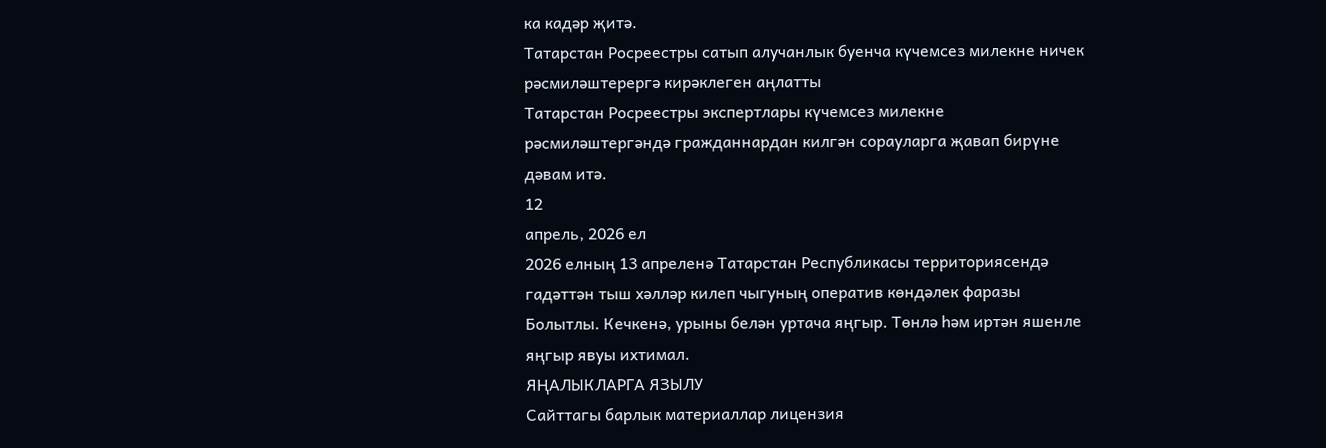ка кадәр җитә.
Татарстан Росреестры сатып алучанлык буенча күчемсез милекне ничек рәсмиләштерергә кирәклеген аңлатты
Татарстан Росреестры экспертлары күчемсез милекне рәсмиләштергәндә гражданнардан килгән сорауларга җавап бирүне дәвам итә.
12
апрель, 2026 ел
2026 елның 13 апреленә Татарстан Республикасы территориясендә гадәттән тыш хәлләр килеп чыгуның оператив көндәлек фаразы
Болытлы. Кечкенә, урыны белән уртача яңгыр. Төнлә һәм иртән яшенле яңгыр явуы ихтимал.
ЯҢАЛЫКЛАРГА ЯЗЫЛУ
Сайттагы барлык материаллар лицензия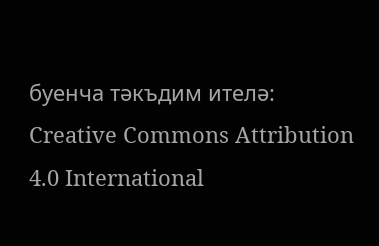буенча тәкъдим ителә:
Creative Commons Attribution 4.0 International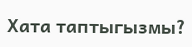Хата таптыгызмы?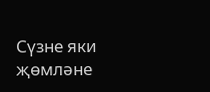Сүзне яки җөмләне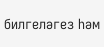билгеләгез һәм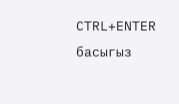CTRL+ENTER басыгыз